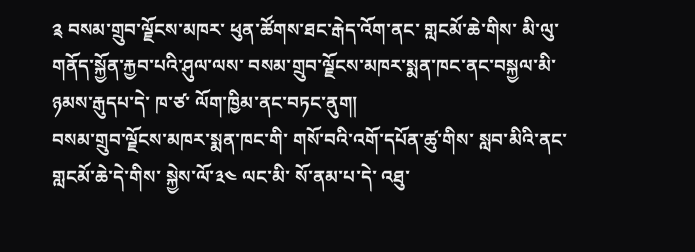༉ བསམ་གྲུབ་ལྗོངས་མཁར་ ཕུན་ཚོགས་ཐང་རྒེད་འོག་ནང་ གླངམོ་ཆེ་གིས་ མི་ལུ་གནོད་སྐྱོན་རྐྱབ་པའི་ཤུལ་ལས་ བསམ་གྲུབ་ལྗོངས་མཁར་སྨན་ཁང་ནང་བསྐྱལ་མི་ ཉམས་རྒུདཔ་དེ་ ཁ་ཙ་ ལོག་ཁྱིམ་ནང་བཏང་ནུག།
བསམ་གྲུབ་ལྗོངས་མཁར་སྨན་ཁང་གི་ གསོ་བའི་འགོ་དཔོན་ཚུ་གིས་ སླབ་མིའི་ནང་ གླངམོ་ཆེ་དེ་གིས་ སྐྱེས་ལོ་༣༤ ལང་མི་ སོ་ནམ་པ་དེ་ འཐུ་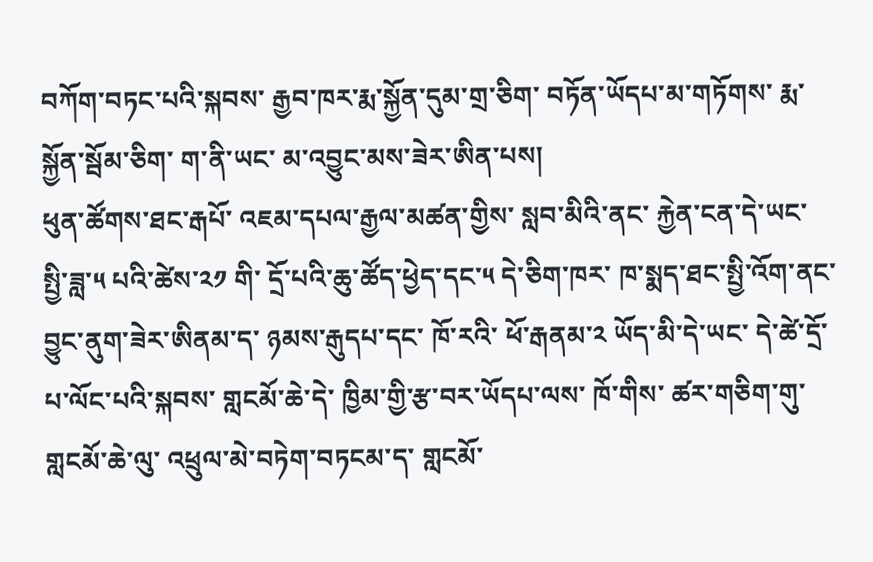བཀོག་བཏང་པའི་སྐབས་ རྒྱབ་ཁར་རྨ་སྐྱོན་དུམ་གྲ་ཅིག་ བཏོན་ཡོདཔ་མ་གཏོགས་ རྨ་སྐྱོན་སྦོམ་ཅིག་ ག་ནི་ཡང་ མ་འབྱུང་མས་ཟེར་ཨིན་པས།
ཕུན་ཚོགས་ཐང་རྒཔོ་ འཇམ་དཔལ་རྒྱལ་མཚན་གྱིས་ སླབ་མིའི་ནང་ རྐྱེན་ངན་དེ་ཡང་ སྤྱི་ཟླ་༥ པའི་ཚེས་༢༡ གི་ དྲོ་པའི་ཆུ་ཚོད་ཕྱེད་དང་༥ དེ་ཅིག་ཁར་ ཁ་སྨད་ཐང་སྤྱི་འོག་ནང་ བྱུང་ནུག་ཟེར་ཨིནམ་ད་ ཉམས་རྒུདཔ་དང་ ཁོ་རའི་ ཕོ་རྒནམ་༢ ཡོད་མི་དེ་ཡང་ དེ་ཚེ་དྲོ་པ་ལོང་པའི་སྐབས་ གླངམོ་ཆེ་དེ་ ཁྱིམ་གྱི་རྩ་བར་ཡོདཔ་ལས་ ཁོ་གིས་ ཚར་གཅིག་གུ་ གླངམོ་ཆེ་ལུ་ འཕྲུལ་མེ་བཏེག་བཏངམ་ད་ གླངམོ་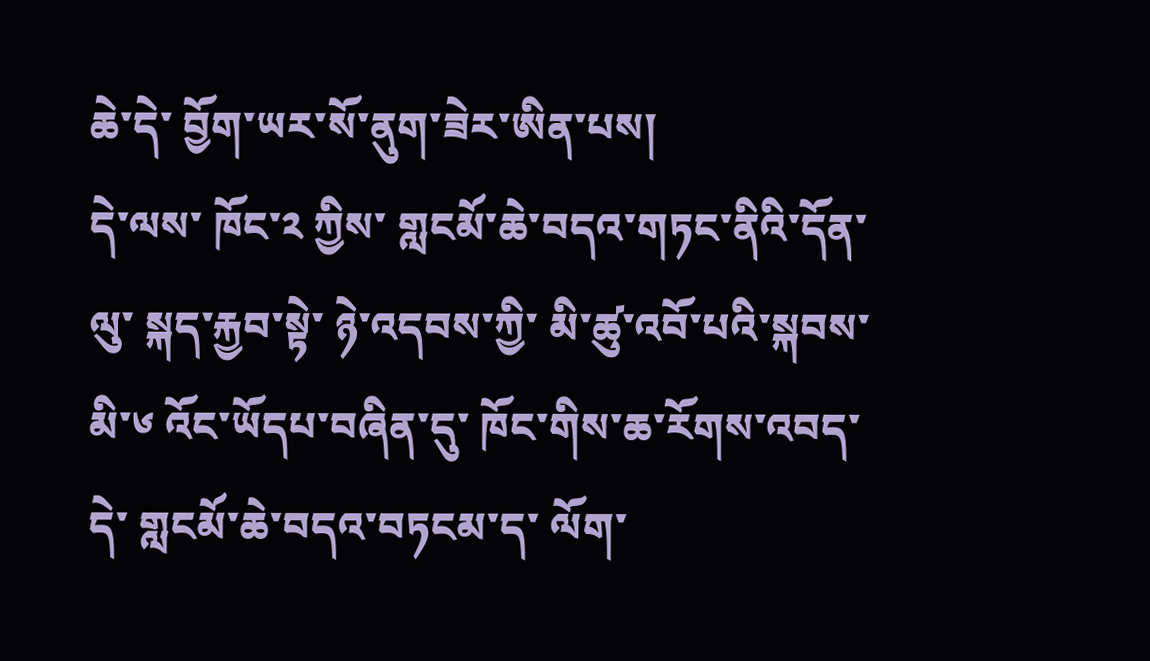ཆེ་དེ་ བྱོག་ཡར་སོ་ནུག་ཟེར་ཨིན་པས།
དེ་ལས་ ཁོང་༢ ཀྱིས་ གླངམོ་ཆེ་བདའ་གཏང་ནིའི་དོན་ལུ་ སྐད་རྐྱབ་སྟེ་ ཉེ་འདབས་ཀྱི་ མི་ཚུ་འབོ་པའི་སྐབས་ མི་༦ འོང་ཡོདཔ་བཞིན་དུ་ ཁོང་གིས་ཆ་རོགས་འབད་དེ་ གླངམོ་ཆེ་བདའ་བཏངམ་ད་ ལོག་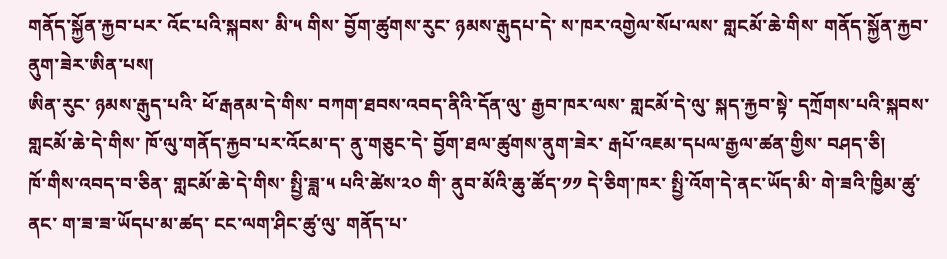གནོད་སྐྱོན་རྐྱབ་པར་ འོང་པའི་སྐབས་ མི་༥ གིས་ བྱོག་ཚུགས་རུང་ ཉམས་རྒུདཔ་དེ་ ས་ཁར་འགྱེལ་སོཔ་ལས་ གླངམོ་ཆེ་གིས་ གནོད་སྐྱོན་རྐྱབ་ནུག་ཟེར་ཨིན་པས།
ཨིན་རུང་ ཉམས་རྒུད་པའི་ ཕོ་རྒནམ་དེ་གིས་ བཀག་ཐབས་འབད་ནིའི་དོན་ལུ་ རྒྱབ་ཁར་ལས་ གླངམོ་དེ་ལུ་ སྐད་རྐྱབ་སྟེ་ དཀྲོགས་པའི་སྐབས་ གླངམོ་ཆེ་དེ་གིས་ ཁོ་ལུ་གནོད་རྐྱབ་པར་འོངམ་ད་ ནུ་གཅུང་དེ་ བྱོག་ཐལ་ཚུགས་ནུག་ཟེར་ རྒཔོ་འཇམ་དཔལ་རྒྱལ་ཚན་གྱིས་ བཤད་ཅི།
ཁོ་གིས་འབད་བ་ཅིན་ གླངམོ་ཆེ་དེ་གིས་ སྤྱི་ཟླ་༥ པའི་ཚེས་༢༠ གི་ ནུབ་མོའི་ཆུ་ཚོད་༡༡ དེ་ཅིག་ཁར་ སྤྱི་འོག་དེ་ནང་ཡོད་མི་ གེ་ཟའི་ཁྱིམ་ཚུ་ནང་ ག་ཟ་ཟ་ཡོདཔ་མ་ཚད་ ངང་ལག་ཤིང་ཚུ་ལུ་ གནོད་པ་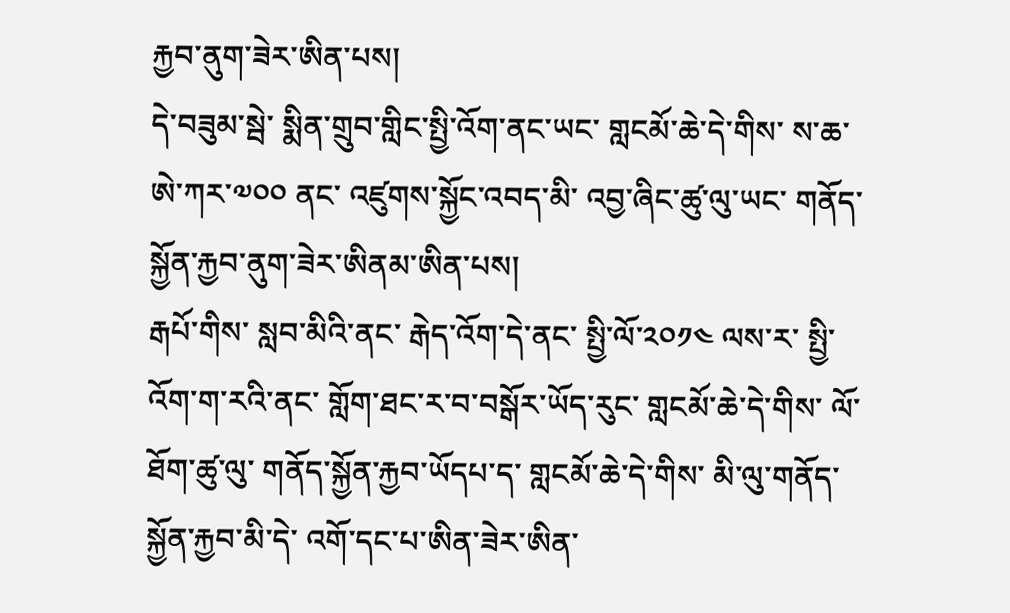རྐྱབ་ནུག་ཟེར་ཨིན་པས།
དེ་བཟུམ་སྦེ་ སྨིན་གྲུབ་གླིང་སྤྱི་འོག་ནང་ཡང་ གླངམོ་ཆེ་དེ་གིས་ ས་ཆ་ཨེ་ཀར་༧༠༠ ནང་ འཛུགས་སྐྱོང་འབད་མི་ འབྱ་ཞིང་ཚུ་ལུ་ཡང་ གནོད་སྐྱོན་རྐྱབ་ནུག་ཟེར་ཨིནམ་ཨིན་པས།
རྒཔོ་གིས་ སླབ་མིའི་ནང་ རྒེད་འོག་དེ་ནང་ སྤྱི་ལོ་༢༠༡༤ ལས་ར་ སྤྱི་འོག་ག་རའི་ནང་ གློག་ཐང་ར་བ་བསྒོར་ཡོད་རུང་ གླངམོ་ཆེ་དེ་གིས་ ལོ་ཐོག་ཚུ་ལུ་ གནོད་སྐྱོན་རྐྱབ་ཡོདཔ་ད་ གླངམོ་ཆེ་དེ་གིས་ མི་ལུ་གནོད་སྐྱོན་རྐྱབ་མི་དེ་ འགོ་དང་པ་ཨིན་ཟེར་ཨིན་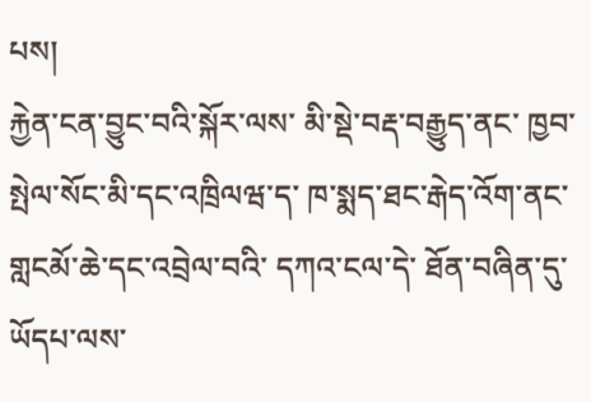པས།
རྐྱེན་ངན་བྱུང་བའི་སྐོར་ལས་ མི་སྡེ་བརྡ་བརྒྱུད་ནང་ ཁྱབ་སྤེལ་སོང་མི་དང་འཁྲིལཝ་ད་ ཁ་སྨད་ཐང་རྒེད་འོག་ནང་ གླངམོ་ཆེ་དང་འབྲེལ་བའི་ དཀའ་ངལ་དེ་ ཐོན་བཞིན་དུ་ཡོདཔ་ལས་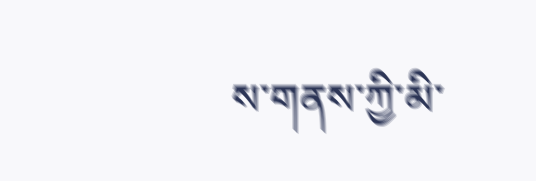ས་གནས་ཀྱི་མི་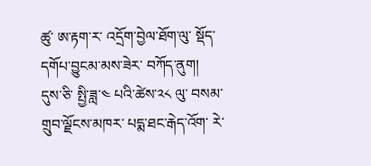ཚུ་ ཨ་རྟག་ར་ འདྲོག་བྱེལ་ཐོག་ལུ་ སྡོད་དགོཔ་བྱུངམ་མས་ཟེར་ བཀོད་ནུག།
དུས་ཅི་ སྤྱི་ཟླ་༤ པའི་ཚེས་༢༨ ལུ་ བསམ་གྲུབ་ལྗོངས་མཁར་ པདྨ་ཐང་རྒེད་འོག་ རེ་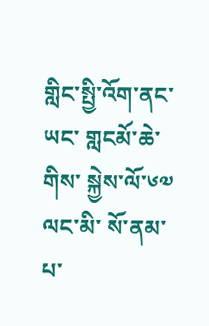གླིང་སྤྱི་འོག་ནང་ཡང་ གླངམོ་ཆེ་གིས་ སྐྱེས་ལོ་༦༧ ལང་མི་ སོ་ནམ་པ་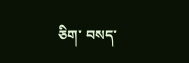ཅིག་ བསད་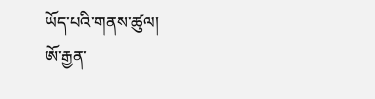ཡོད་པའི་གནས་ཚུལ།
ཨོ་རྒྱན་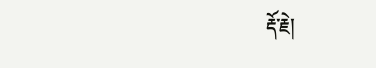རྡོ་རྗེ།